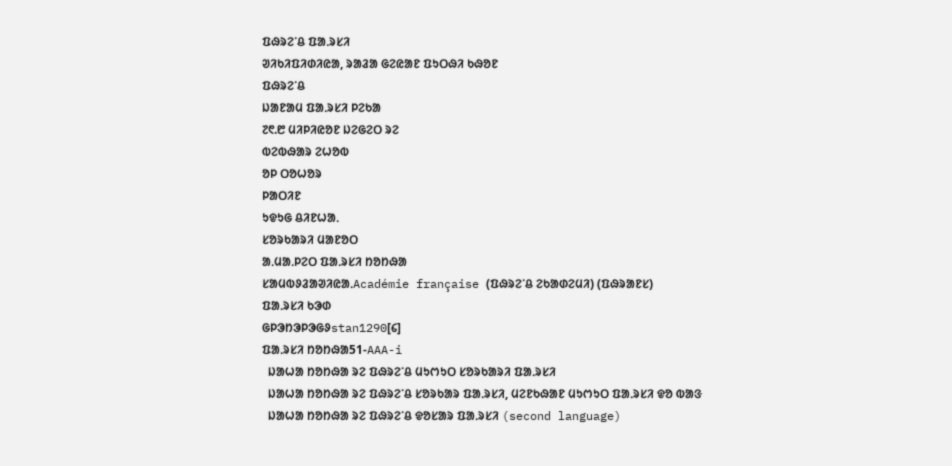ᱯᱷᱨᱮᱸᱪ ᱯᱟᱹᱨᱥᱤ
ᱣᱤᱠᱤᱯᱤᱰᱤᱭᱟ, ᱨᱟᱲᱟ ᱜᱮᱭᱟᱱ ᱯᱩᱛᱷᱤ ᱠᱷᱚᱱ
ᱯᱷᱨᱮᱸᱪ
ᱡᱟᱱᱟᱢ ᱯᱟᱹᱨᱥᱤ ᱞᱮᱠᱟ
᱗᱖.᱘ ᱢᱤᱞᱤᱭᱚᱱ ᱡᱮᱜᱮᱛ ᱨᱮ
ᱵᱮᱵᱷᱟᱨ ᱮᱦᱚᱵ
ᱚᱞ ᱛᱚᱦᱚᱨ
ᱞᱟᱛᱤᱱ
ᱩᱫᱩᱜ ᱪᱤᱱᱦᱟᱹ
ᱥᱚᱨᱠᱟᱨᱤ ᱢᱟᱱᱚᱛ
ᱟᱹᱢᱟᱹᱞᱮᱛ ᱯᱟᱹᱨᱥᱤ ᱴᱚᱴᱷᱟ
ᱥᱟᱢᱵᱽᱲᱟᱣᱤᱭᱟᱹAcadémie française (ᱯᱷᱨᱮᱸᱪ ᱮᱠᱟᱰᱮᱢᱤ) (ᱯᱷᱨᱟᱱᱥ)
ᱯᱟᱹᱨᱥᱤ ᱠᱳᱰ
ᱜᱞᱳᱴᱳᱞᱳᱜᱽstan1290[᱔]
ᱯᱟᱹᱨᱥᱤ ᱴᱚᱴᱷᱟ51-AAA-i
  ᱡᱟᱦᱟ ᱴᱚᱴᱷᱟ ᱨᱮ ᱯᱷᱨᱮᱸᱪ ᱢᱩᱬᱩᱛ ᱥᱚᱨᱠᱟᱨᱤ ᱯᱟᱹᱨᱥᱤ
  ᱡᱟᱦᱟ ᱴᱚᱴᱷᱟ ᱨᱮ ᱯᱷᱨᱮᱸᱪ ᱥᱚᱨᱠᱟᱨ ᱯᱟᱹᱨᱥᱤ, ᱢᱮᱱᱠᱷᱟᱱ ᱢᱩᱬᱩᱛ ᱯᱟᱹᱨᱥᱤ ᱫᱚ ᱵᱟᱝ
  ᱡᱟᱦᱟ ᱴᱚᱴᱷᱟ ᱨᱮ ᱯᱷᱨᱮᱸᱪ ᱫᱚᱥᱟᱨ ᱯᱟᱹᱨᱥᱤ (second language)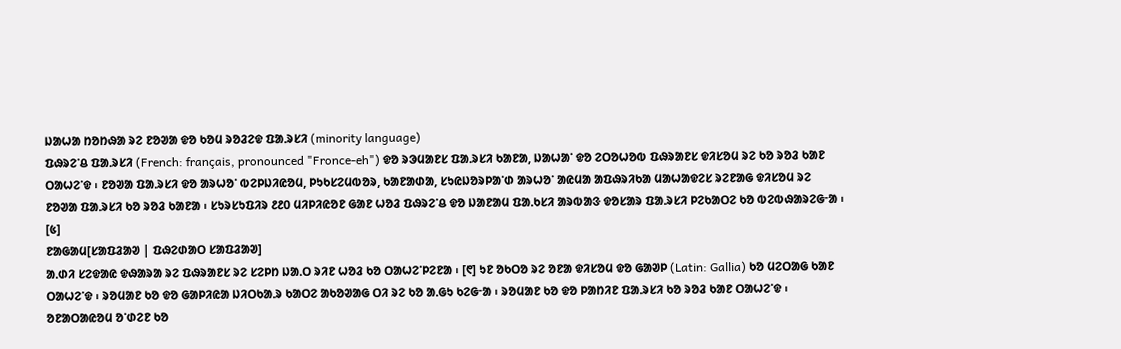ᱡᱟᱦᱟ ᱴᱚᱴᱷᱟ ᱨᱮ ᱱᱚᱣᱟ ᱫᱚ ᱠᱚᱢ ᱨᱚᱲᱮᱫ ᱯᱟᱹᱨᱥᱤ (minority language)
ᱯᱷᱨᱮᱸᱪ ᱯᱟᱹᱨᱥᱤ (French: français, pronounced "Fronce-eh") ᱫᱚ ᱨᱳᱢᱟᱱᱥ ᱯᱟᱹᱨᱥᱤ ᱠᱟᱱᱟ, ᱡᱟᱦᱟᱸ ᱫᱚ ᱮᱛᱚᱦᱚᱵ ᱯᱷᱨᱟᱱᱥ ᱫᱤᱥᱚᱢ ᱨᱮ ᱠᱚ ᱨᱚᱲ ᱠᱟᱱ ᱛᱟᱦᱮᱸᱫ ᱾ ᱱᱚᱣᱟ ᱯᱟᱹᱨᱥᱤ ᱫᱚ ᱟᱨᱦᱚᱸ ᱵᱮᱞᱡᱤᱭᱚᱢ, ᱞᱩᱠᱥᱮᱢᱵᱚᱨ, ᱠᱟᱱᱟᱰᱟ, ᱥᱩᱭᱡᱚᱨᱞᱟᱸᱰ ᱟᱨᱦᱚᱸ ᱟᱭᱢᱟ ᱟᱯᱷᱨᱤᱠᱟ ᱢᱟᱦᱟᱫᱮᱥ ᱨᱮᱱᱟᱜ ᱫᱤᱥᱚᱢ ᱨᱮ ᱱᱚᱣᱟ ᱯᱟᱹᱨᱥᱤ ᱠᱚ ᱨᱚᱲ ᱠᱟᱱᱟ ᱾ ᱥᱩᱨᱥᱩᱯᱤᱨ ᱒᱒᱐ ᱢᱤᱞᱤᱭᱚᱱ ᱜᱟᱱ ᱦᱚᱲ ᱯᱷᱨᱮᱸᱪ ᱫᱚ ᱡᱟᱱᱟᱢ ᱯᱟᱹᱠᱥᱤ ᱟᱨᱵᱟᱝ ᱫᱚᱥᱟᱨ ᱯᱟᱹᱨᱥᱤ ᱞᱮᱠᱟᱛᱮ ᱠᱚ ᱵᱮᱵᱷᱟᱨᱮᱜᱼᱟ ᱾ [᱕]
ᱱᱟᱜᱟᱢ[ᱥᱟᱯᱲᱟᱣ | ᱯᱷᱮᱰᱟᱛ ᱥᱟᱯᱲᱟᱣ]
ᱟᱹᱰᱤ ᱥᱮᱫᱟᱭ ᱫᱷᱟᱨᱟ ᱨᱮ ᱯᱷᱨᱟᱱᱥ ᱨᱮ ᱥᱮᱞᱴ ᱡᱟᱹᱛ ᱨᱤᱱ ᱦᱚᱲ ᱠᱚ ᱛᱟᱦᱮᱸᱞᱮᱱᱟ ᱾ [᱖] ᱩᱱ ᱚᱠᱛᱚ ᱨᱮ ᱚᱱᱟ ᱫᱤᱥᱚᱢ ᱫᱚ ᱜᱟᱣᱞ (Latin: Gallia) ᱠᱚ ᱢᱮᱛᱟᱜ ᱠᱟᱱ ᱛᱟᱦᱮᱸᱫ ᱾ ᱨᱚᱢᱟᱱ ᱠᱚ ᱫᱚ ᱜᱟᱞᱤᱭᱟ ᱡᱤᱛᱠᱟᱹᱨ ᱠᱟᱛᱮ ᱟᱠᱚᱣᱟᱜ ᱛᱤ ᱨᱮ ᱠᱚ ᱟᱹᱜᱩ ᱠᱮᱜᱼᱟ ᱾ ᱨᱚᱢᱟᱱ ᱠᱚ ᱫᱚ ᱞᱟᱴᱤᱱ ᱯᱟᱹᱨᱥᱤ ᱠᱚ ᱨᱚᱲ ᱠᱟᱱ ᱛᱟᱦᱮᱸᱫ ᱾ ᱚᱱᱟᱛᱟᱭᱚᱢ ᱚᱸᱰᱮᱱ ᱠᱚ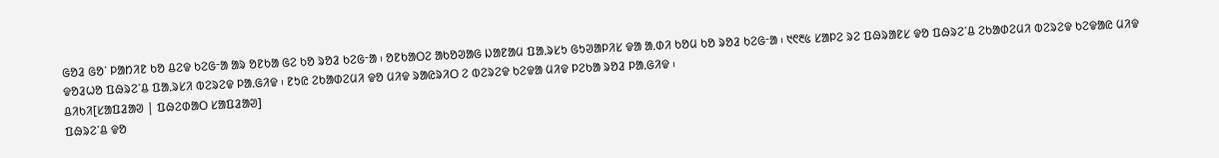ᱜᱚᱲ ᱜᱚᱸ ᱞᱟᱴᱤᱱ ᱠᱚ ᱪᱮᱫ ᱠᱮᱜᱼᱟ ᱟᱨ ᱚᱱᱠᱟ ᱜᱮ ᱠᱚ ᱨᱚᱲ ᱠᱮᱜᱼᱟ ᱾ ᱚᱱᱠᱟᱛᱮ ᱟᱠᱚᱣᱟᱜ ᱡᱟᱱᱟᱢ ᱯᱟᱹᱨᱥᱩ ᱜᱩᱣᱟᱞᱤᱥ ᱫᱟ ᱟᱹᱰᱤ ᱠᱚᱢ ᱠᱚ ᱨᱚᱲ ᱠᱮᱜᱼᱟ ᱾ ᱑᱖᱓᱕ ᱥᱟᱞᱮ ᱨᱮ ᱯᱷᱨᱟᱱᱥ ᱫᱚ ᱯᱷᱨᱮᱸᱪ ᱮᱠᱟᱰᱮᱢᱤ ᱵᱮᱨᱮᱫ ᱠᱮᱫᱟᱭ ᱢᱤᱫ ᱫᱚᱲᱦᱚ ᱯᱷᱨᱮᱸᱪ ᱯᱟᱹᱨᱥᱤ ᱵᱮᱨᱮᱫ ᱞᱟᱹᱜᱤᱫ ᱾ ᱱᱩᱭ ᱮᱠᱟᱰᱮᱢᱤ ᱫᱚ ᱢᱤᱫ ᱨᱟᱭᱨᱤᱛ ᱮ ᱵᱮᱨᱮᱫ ᱠᱮᱫᱟ ᱢᱤᱫ ᱞᱮᱠᱟ ᱨᱚᱲ ᱞᱟᱹᱜᱤᱫ ᱾
ᱪᱤᱠᱤ[ᱥᱟᱯᱲᱟᱣ | ᱯᱷᱮᱰᱟᱛ ᱥᱟᱯᱲᱟᱣ]
ᱯᱷᱨᱮᱸᱪ ᱫᱚ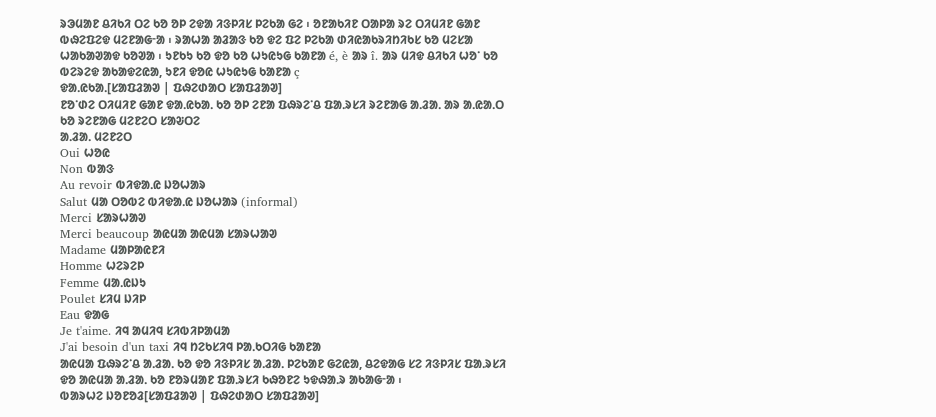ᱨᱳᱢᱟᱱ ᱪᱤᱠᱤ ᱛᱮ ᱠᱚ ᱚᱞ ᱮᱫᱟ ᱤᱝᱞᱤᱥ ᱞᱮᱠᱟ ᱜᱮ ᱾ ᱚᱱᱟᱠᱤᱱ ᱛᱟᱞᱟ ᱨᱮ ᱛᱤᱢᱤᱱ ᱜᱟᱱ ᱵᱷᱮᱯᱮᱫ ᱢᱮᱱᱟᱜᱼᱟ ᱾ ᱨᱟᱦᱟ ᱟᱲᱟᱝ ᱠᱚ ᱫᱮ ᱯᱮ ᱞᱮᱠᱟ ᱰᱤᱭᱟᱠᱨᱤᱴᱤᱠᱥ ᱠᱚ ᱢᱮᱥᱟ ᱦᱟᱠᱟᱣᱟᱫ ᱠᱚᱣᱟ ᱾ ᱩᱱᱠᱩ ᱠᱚ ᱫᱚ ᱠᱚ ᱦᱩᱭᱩᱜ ᱠᱟᱱᱟ é, è ᱟᱨ î. ᱟᱨ ᱢᱤᱫ ᱪᱤᱠᱤ ᱦᱚᱸ ᱠᱚ ᱵᱮᱨᱮᱫ ᱟᱠᱟᱫᱮᱭᱟ, ᱩᱱᱤ ᱫᱚᱭ ᱦᱩᱭᱩᱜ ᱠᱟᱱᱟ ç
ᱫᱟᱹᱭᱠᱟᱹ[ᱥᱟᱯᱲᱟᱣ | ᱯᱷᱮᱰᱟᱛ ᱥᱟᱯᱲᱟᱣ]
ᱱᱚᱸᱰᱮ ᱛᱤᱢᱤᱱ ᱜᱟᱱ ᱫᱟᱹᱭᱠᱟᱹ ᱠᱚ ᱚᱞ ᱮᱱᱟ ᱯᱷᱨᱮᱸᱪ ᱯᱟᱹᱨᱥᱤ ᱨᱮᱱᱟᱜ ᱟᱹᱲᱟᱹ ᱟᱨ ᱟᱹᱭᱟᱹᱛ ᱠᱚ ᱨᱮᱱᱟᱜ ᱢᱮᱱᱮᱛ ᱥᱟᱶᱛᱮ
ᱟᱹᱲᱟᱹ ᱢᱮᱱᱮᱛ
Oui ᱦᱚᱭ
Non ᱵᱟᱝ
Au revoir ᱵᱤᱫᱟᱹᱭ ᱡᱚᱦᱟᱨ
Salut ᱢᱟ ᱛᱚᱵᱮ ᱵᱤᱫᱟᱹᱭ ᱡᱚᱦᱟᱨ (informal)
Merci ᱥᱟᱨᱦᱟᱣ
Merci beaucoup ᱟᱭᱢᱟ ᱟᱭᱢᱟ ᱥᱟᱨᱦᱟᱣ
Madame ᱢᱟᱞᱟᱭᱱᱤ
Homme ᱦᱮᱨᱮᱞ
Femme ᱢᱟᱹᱭᱡᱩ
Poulet ᱥᱤᱢ ᱡᱤᱞ
Eau ᱫᱟᱜ
Je t'aime. ᱤᱧ ᱟᱢᱤᱧ ᱥᱤᱵᱤᱞᱟᱢᱟ
J'ai besoin d'un taxi ᱤᱧ ᱴᱮᱠᱥᱤᱧ ᱞᱟᱹᱠᱛᱤᱜ ᱠᱟᱱᱟ
ᱟᱭᱢᱟ ᱯᱷᱨᱮᱸᱪ ᱟᱹᱲᱟᱹ ᱠᱚ ᱫᱚ ᱤᱝᱞᱤᱥ ᱟᱹᱲᱟᱹ ᱞᱮᱠᱟᱱ ᱜᱮᱭᱟ, ᱪᱮᱫᱟᱜ ᱥᱮ ᱤᱝᱞᱤᱥ ᱯᱟᱹᱨᱥᱤ ᱫᱚ ᱟᱭᱢᱟ ᱟᱹᱲᱟᱹ ᱠᱚ ᱱᱚᱨᱢᱟᱱ ᱯᱟᱹᱨᱥᱤ ᱠᱷᱚᱱᱮ ᱩᱫᱷᱟᱹᱨ ᱟᱠᱟᱜᱼᱟ ᱾
ᱵᱟᱨᱦᱮ ᱡᱚᱱᱚᱲ[ᱥᱟᱯᱲᱟᱣ | ᱯᱷᱮᱰᱟᱛ ᱥᱟᱯᱲᱟᱣ]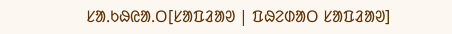ᱥᱟᱹᱠᱷᱭᱟᱹᱛ[ᱥᱟᱯᱲᱟᱣ | ᱯᱷᱮᱰᱟᱛ ᱥᱟᱯᱲᱟᱣ]